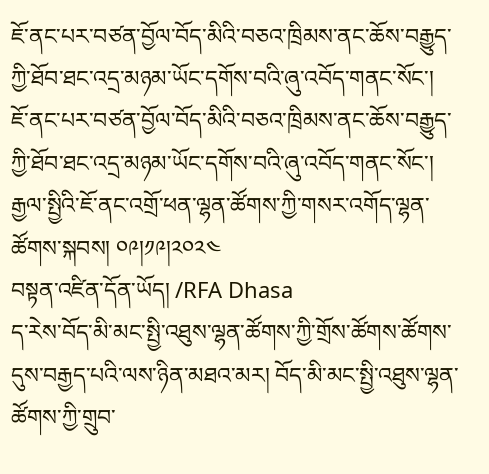ཇོ་ནང་པར་བཙན་བྱོལ་བོད་མིའི་བཅའ་ཁྲིམས་ནང་ཆོས་བརྒྱུད་ཀྱི་ཐོབ་ཐང་འདྲ་མཉམ་ཡོང་དགོས་བའི་ཞུ་འབོད་གནང་སོང་།
ཇོ་ནང་པར་བཙན་བྱོལ་བོད་མིའི་བཅའ་ཁྲིམས་ནང་ཆོས་བརྒྱུད་ཀྱི་ཐོབ་ཐང་འདྲ་མཉམ་ཡོང་དགོས་བའི་ཞུ་འབོད་གནང་སོང་། རྒྱལ་སྤྱིའི་ཇོ་ནང་འགྲོ་ཕན་ལྷན་ཚོགས་ཀྱི་གསར་འགོད་ལྷན་ཚོགས་སྐབས། ༠༩།༡༩།༢༠༢༤
བསྟན་འཛིན་དོན་ཡོད། /RFA Dhasa
ད་རེས་བོད་མི་མང་སྤྱི་འཐུས་ལྷན་ཚོགས་ཀྱི་གྲོས་ཚོགས་ཚོགས་དུས་བརྒྱད་པའི་ལས་ཉིན་མཐའ་མར། བོད་མི་མང་སྤྱི་འཐུས་ལྷན་ཚོགས་ཀྱི་གྲུབ་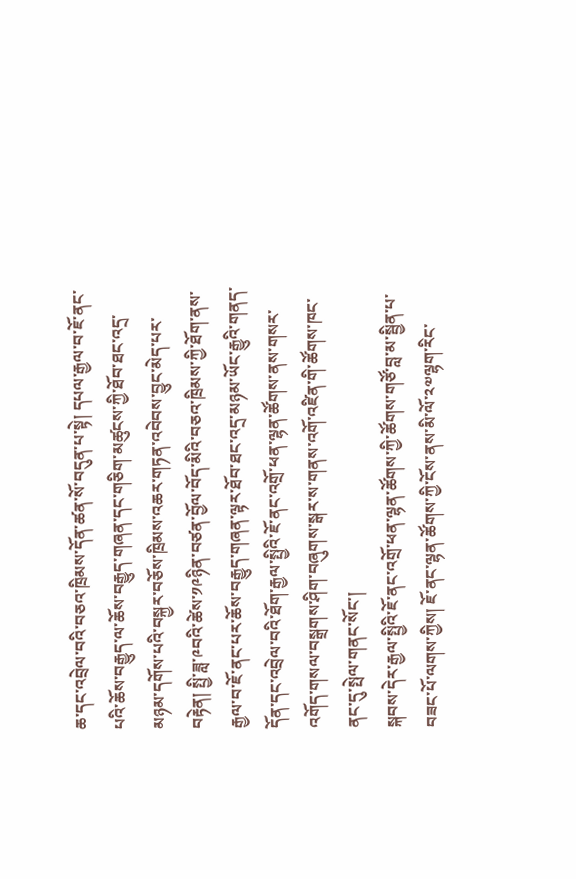ཆ་དང་འབྲེལ་བའི་བཅའ་ཁྲིམས་དོན་ཚན་སོ་བདུན་པ་སྟེ། དཔལ་རྒྱལ་བ་ཇོ་ནང་པའི་ཆོས་བརྒྱུད་ལ་ཆོས་བརྒྱུད་གཞན་དང་གཅིག་མཚུངས་ཀྱི་ཐོབ་ཐང་འདྲ་མཉམ་དགོས་པའི་བསྐྱར་བཅོས་ཁྲིམས་འཆར་གཏན་འབེབས་བྱུང་མེད་པར་བརྟེན། སྤྱི་ཟླ་༩བའི་ཚེས་༡༩ཉིན་བཙན་བྱོལ་བོད་མིའི་བཅའ་ཁྲིམས་ཀྱི་ཐོག་ནས་རྒྱལ་བ་ཇོ་ནང་པར་ཆོས་བརྒྱུད་གཞན་ལྟར་ཐོབ་ཐང་འདྲ་མཉམ་ཡོང་རྒྱུའི་གནད་དོན་དང་འབྲེལ་བའི་ཐོག་རྒྱལ་སྤྱིའི་ཇོ་ནང་འགྲོ་ཕན་ལྷན་ཚོགས་ནས་གསར་འགོད་གསལ་བསྒྲགས་ཤིག་བཞུགས་སྒར་ས་གནས་འགོ་འཛིན་གི་ཚོགས་ཁང་ནང་དུ་སྤེལ་གནང་སོང་།
སྐབས་དེར་རྒྱལ་སྤྱིའི་ཇོ་ནང་འགྲོ་ཕན་ལྷན་ཚོགས་ཀྱི་ཚོགས་གཙོ་བླ་མ་སྦྱིན་པ་བཟང་པོ་ལགས་ཀྱིས། ཇོ་ནང་ལྷན་ཚོགས་ཀྱི་ངོས་ནས་མི་ལོ་༢༧ལྷག་རིང་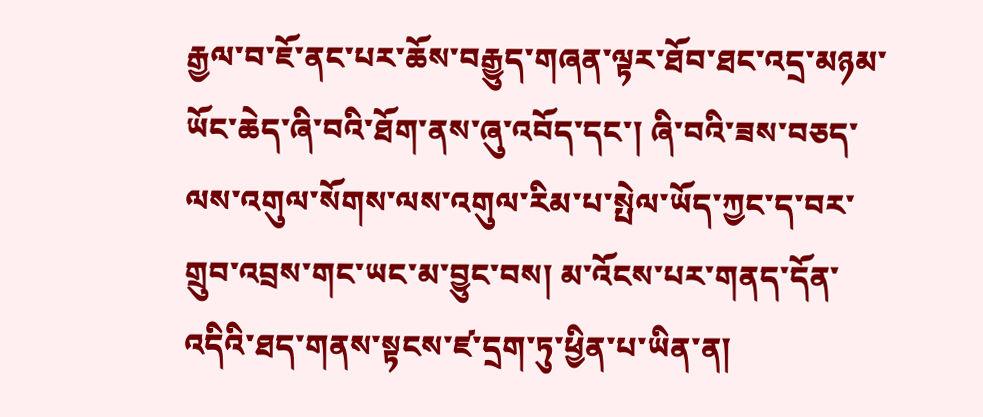རྒྱལ་བ་ཇོ་ནང་པར་ཆོས་བརྒྱུད་གཞན་ལྟར་ཐོབ་ཐང་འདྲ་མཉམ་ཡོང་ཆེད་ཞི་བའི་ཐོག་ནས་ཞུ་འབོད་དང་། ཞི་བའི་ཟས་བཅད་ལས་འགུལ་སོགས་ལས་འགུལ་རིམ་པ་སྤེལ་ཡོད་ཀྱང་ད་བར་གྲུབ་འབྲས་གང་ཡང་མ་བྱུང་བས། མ་འོངས་པར་གནད་དོན་འདིའི་ཐད་གནས་སྟངས་ཛ་དྲག་ཏུ་ཕྱིན་པ་ཡིན་ན།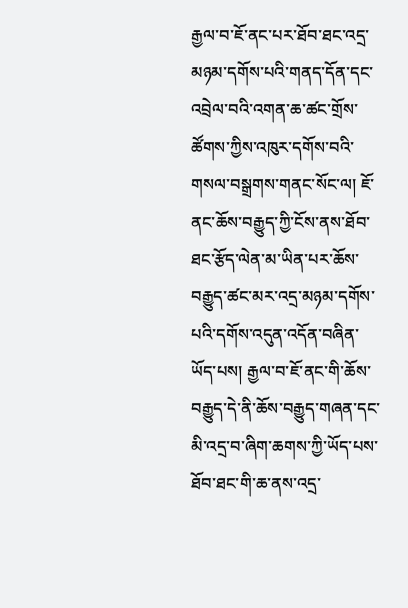རྒྱལ་བ་ཇོ་ནང་པར་ཐོབ་ཐང་འདྲ་མཉམ་དགོས་པའི་གནད་དོན་དང་འབྲེལ་བའི་འགན་ཆ་ཚང་གྲོས་ཚོགས་ཀྱིས་འཁུར་དགོས་བའི་གསལ་བསྒྲགས་གནང་སོང་ལ། ཇོ་ནང་ཆོས་བརྒྱུད་ཀྱི་ངོས་ནས་ཐོབ་ཐང་རྩོད་ལེན་མ་ཡིན་པར་ཆོས་བརྒྱུད་ཚང་མར་འདྲ་མཉམ་དགོས་པའི་དགོས་འདུན་འདོན་བཞིན་ཡོད་པས། རྒྱལ་བ་ཇོ་ནང་གི་ཆོས་བརྒྱུད་དེ་ནི་ཆོས་བརྒྱུད་གཞན་དང་མི་འདྲ་བ་ཞིག་ཆགས་ཀྱི་ཡོད་པས་ཐོབ་ཐང་གི་ཆ་ནས་འདྲ་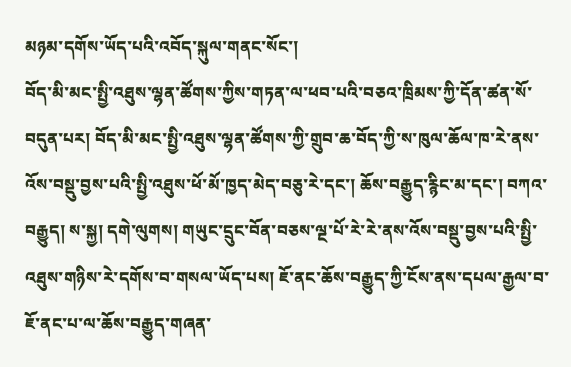མཉམ་དགོས་ཡོད་པའི་འབོད་སྐུལ་གནང་སོང་།
བོད་མི་མང་སྤྱི་འཐུས་ལྷན་ཚོགས་ཀྱིས་གཏན་ལ་ཕབ་པའི་བཅའ་ཁྲིམས་ཀྱི་དོན་ཚན་སོ་བདུན་པར། བོད་མི་མང་སྤྱི་འཐུས་ལྷན་ཚོགས་ཀྱི་གྲུབ་ཆ་བོད་ཀྱི་ས་ཁུལ་ཆོལ་ཁ་རེ་ནས་འོས་བསྡུ་བྱས་པའི་སྤྱི་འཐུས་ཕོ་མོ་ཁྱད་མེད་བཅུ་རེ་དང་། ཆོས་བརྒྱུད་རྙིང་མ་དང་། བཀའ་བརྒྱུད། ས་སྐྱ། དགེ་ལུགས། གཡུང་དྲུང་བོན་བཅས་ལྔ་པོ་རེ་རེ་ནས་འོས་བསྡུ་བྱས་པའི་སྤྱི་འཐུས་གཉིས་རེ་དགོས་བ་གསལ་ཡོད་པས། ཇོ་ནང་ཆོས་བརྒྱུད་ཀྱི་ངོས་ནས་དཔལ་རྒྱལ་བ་ཇོ་ནང་པ་ལ་ཆོས་བརྒྱུད་གཞན་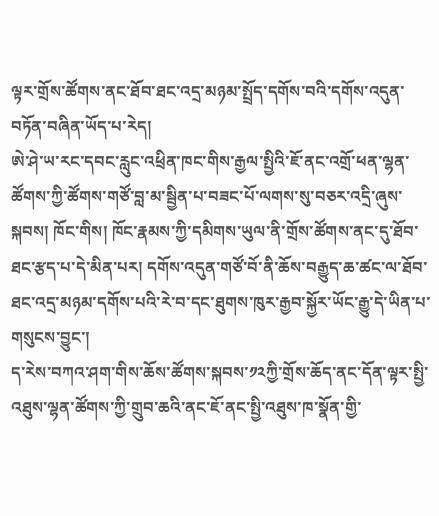ལྟར་གྲོས་ཚོགས་ནང་ཐོབ་ཐང་འདྲ་མཉམ་སྤྲོད་དགོས་བའི་དགོས་འདུན་བཏོན་བཞིན་ཡོད་པ་རེད།
ཨེ་ཤེ་ཡ་རང་དབང་རླུང་འཕྲིན་ཁང་གིས་རྒྱལ་སྤྱིའི་ཇོ་ནང་འགྲོ་ཕན་ལྷན་ཚོགས་ཀྱི་ཚོགས་གཙོ་བླ་མ་སྦྱིན་པ་བཟང་པོ་ལགས་སུ་བཅར་འདྲི་ཞུས་སྐབས། ཁོང་གིས། ཁོང་རྣམས་ཀྱི་དམིགས་ཡུལ་ནི་གྲོས་ཚོགས་ནང་དུ་ཐོབ་ཐང་རྩད་པ་དེ་མིན་པར། དགོས་འདུན་གཙོ་བོ་ནི་ཆོས་བརྒྱུད་ཆ་ཚང་ལ་ཐོབ་ཐང་འདྲ་མཉམ་དགོས་པའི་རེ་བ་དང་ཐུགས་ཁུར་རྒྱབ་སྐྱོར་ཡོང་རྒྱུ་དེ་ཡིན་པ་གསུངས་བྱུང་།
ད་རེས་བཀའ་ཤག་གིས་ཆོས་ཚོགས་སྐབས་༡༢ཀྱི་གྲོས་ཆོད་ནང་དོན་ལྟར་སྤྱི་འཐུས་ལྷན་ཚོགས་ཀྱི་གྲུབ་ཆའི་ནང་ཇོ་ནང་སྤྱི་འཐུས་ཁ་སྣོན་གྱི་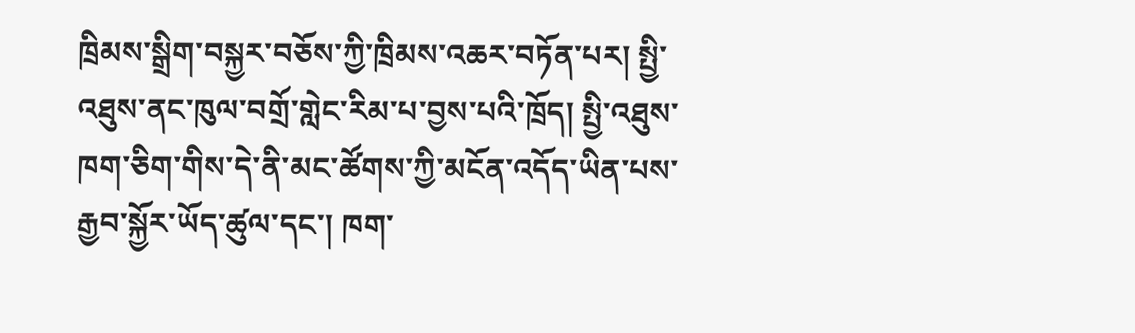ཁྲིམས་སྒྲིག་བསྐྱར་བཅོས་ཀྱི་ཁྲིམས་འཆར་བཏོན་པར། སྤྱི་འཐུས་ནང་ཁུལ་བགྲོ་གླེང་རིམ་པ་བྱས་པའི་ཁྲོད། སྤྱི་འཐུས་ཁག་ཅིག་གིས་དེ་ནི་མང་ཚོགས་ཀྱི་མངོན་འདོད་ཡིན་པས་རྒྱབ་སྐྱོར་ཡོད་ཚུལ་དང་། ཁག་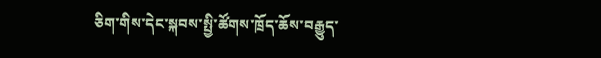ཅིག་གིས་དེང་སྐབས་སྤྱི་ཚོགས་ཁྲོད་ཆོས་བརྒྱུད་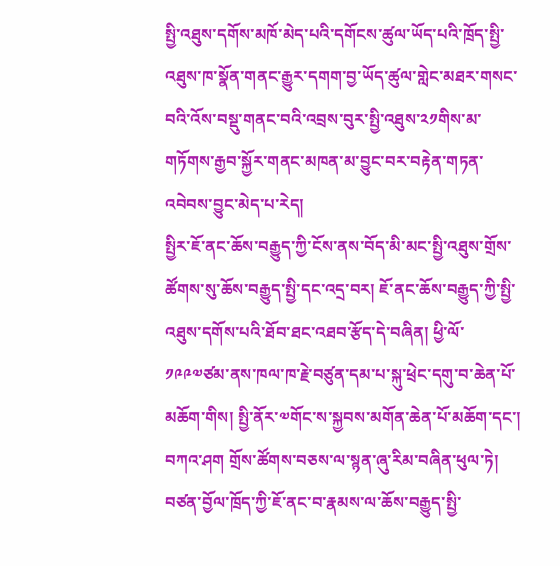སྤྱི་འཐུས་དགོས་མཁོ་མེད་པའི་དགོངས་ཚུལ་ཡོད་པའི་ཁྲོད་སྤྱི་འཐུས་ཁ་སྣོན་གནང་རྒྱུར་དགག་བྱ་ཡོད་ཚུལ་གླེང་མཐར་གསང་བའི་འོས་བསྡུ་གནང་བའི་འབྲས་བུར་སྤྱི་འཐུས་༢༡གིས་མ་གཏོགས་རྒྱབ་སྐྱོར་གནང་མཁན་མ་བྱུང་བར་བརྟེན་གཏན་འབེབས་བྱུང་མེད་པ་རེད།
སྤྱིར་ཇོ་ནང་ཆོས་བརྒྱུད་ཀྱི་ངོས་ནས་བོད་མི་མང་སྤྱི་འཐུས་གྲོས་ཚོགས་སུ་ཆོས་བརྒྱུད་སྤྱི་དང་འདྲ་བར། ཇོ་ནང་ཆོས་བརྒྱུད་ཀྱི་སྤྱི་འཐུས་དགོས་པའི་ཐོབ་ཐང་འཐབ་རྩོད་དེ་བཞིན། ཕྱི་ལོ་༡༩༩༧ཙམ་ནས་ཁལ་ཁ་རྗེ་བཙུན་དམ་པ་སྐུ་ཕྲེང་དགུ་བ་ཆེན་པོ་མཆོག་གིས། སྤྱི་ནོར་༧གོང་ས་སྐྱབས་མགོན་ཆེན་པོ་མཆོག་དང་། བཀའ་ཤག གྲོས་ཚོགས་བཅས་ལ་སྙན་ཞུ་རིམ་བཞིན་ཕུལ་ཏེ། བཙན་བྱོལ་ཁྲོད་ཀྱི་ཇོ་ནང་བ་རྣམས་ལ་ཆོས་བརྒྱུད་སྤྱི་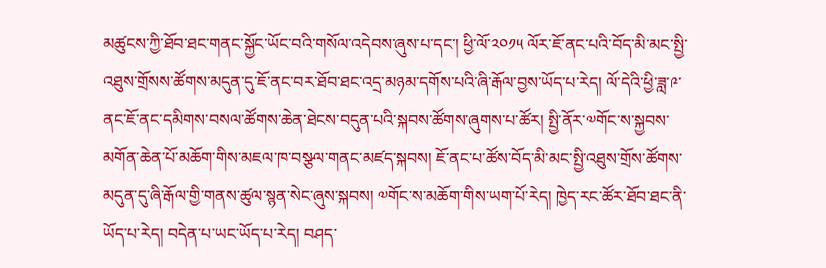མཚུངས་ཀྱི་ཐོབ་ཐང་གནང་སྐྱོང་ཡོང་བའི་གསོལ་འདེབས་ཞུས་པ་དང་། ཕྱི་ལོ་༢༠༡༥ ལོར་ཇོ་ནང་པའི་བོད་མི་མང་སྤྱི་འཐུས་གྲོསས་ཚོགས་མདུན་དུ་ཇོ་ནང་བར་ཐོབ་ཐང་འདྲ་མཉམ་དགོས་པའི་ཞི་རྒོལ་བྱས་ཡོད་པ་རེད། ལོ་དེའི་ཕྱི་ཟླ་༩་ནང་ཇོ་ནང་དམིགས་བསལ་ཚོགས་ཆེན་ཐེངས་བདུན་པའི་སྐབས་ཚོགས་ཞུགས་པ་ཚོར། སྤྱི་ནོར་༧གོང་ས་སྐྱབས་མགོན་ཆེན་པོ་མཆོག་གིས་མཇལ་ཁ་བསྩལ་གནང་མཛད་སྐབས། ཇོ་ནང་པ་ཚོས་བོད་མི་མང་སྤྱི་འཐུས་གྲོས་ཚོགས་མདུན་དུ་ཞི་རྒོལ་གྱི་གནས་ཚུལ་སྙན་སེང་ཞུས་སྐབས། ༧གོང་ས་མཆོག་གིས་ཡག་པོ་རེད། ཁྱེད་རང་ཚོར་ཐོབ་ཐང་ནི་ཡོད་པ་རེད། བདེན་པ་ཡང་ཡོད་པ་རེད། བཤད་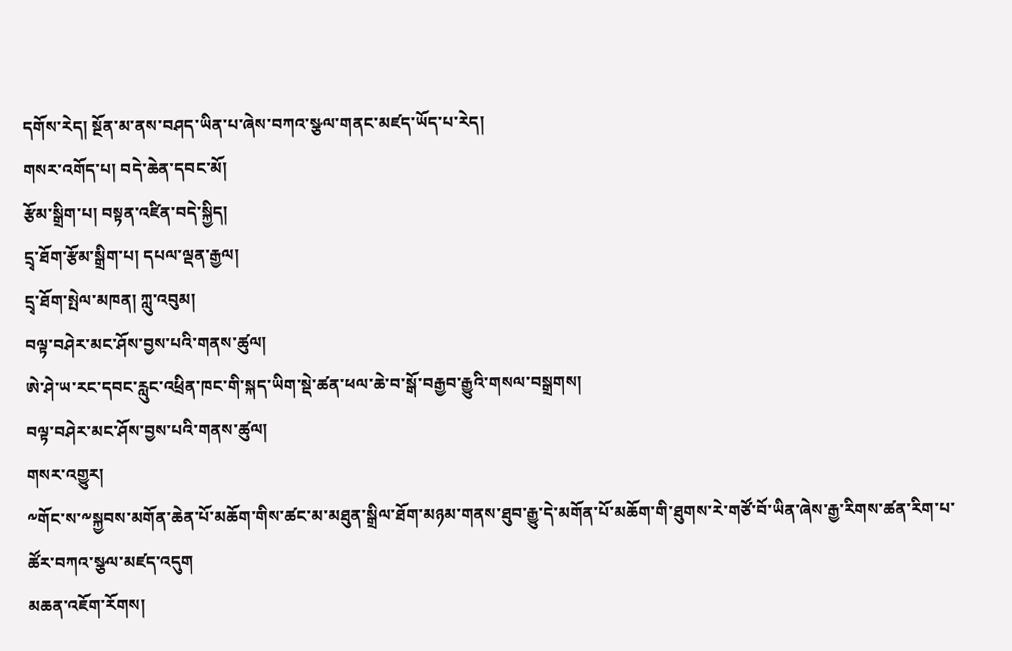དགོས་རེད། སྔོན་མ་ནས་བཤད་ཡིན་པ་ཞེས་བཀའ་སྩལ་གནང་མཛད་ཡོད་པ་རེད།
གསར་འགོད་པ། བདེ་ཆེན་དབང་མོ།
རྩོམ་སྒྲིག་པ། བསྟན་འཛིན་བདེ་སྐྱིད།
དྲྭ་ཐོག་རྩོམ་སྒྲིག་པ། དཔལ་ལྡན་རྒྱལ།
དྲྭ་ཐོག་སྤེལ་མཁན། ཀླུ་འབུམ།
བལྟ་བཤེར་མང་ཤོས་བྱས་པའི་གནས་ཚུལ།
ཨེ་ཤེ་ཡ་རང་དབང་རླུང་འཕྲིན་ཁང་གི་སྐད་ཡིག་སྡེ་ཚན་ཕལ་ཆེ་བ་སྒོ་བརྒྱབ་རྒྱུའི་གསལ་བསྒྲགས།
བལྟ་བཤེར་མང་ཤོས་བྱས་པའི་གནས་ཚུལ།
གསར་འགྱུར།
༸གོང་ས་༸སྐྱབས་མགོན་ཆེན་པོ་མཆོག་གིས་ཚང་མ་མཐུན་སྒྲིལ་ཐོག་མཉམ་གནས་ཐུབ་རྒྱུ་དེ་མགོན་པོ་མཆོག་གི་ཐུགས་རེ་གཙོ་བོ་ཡིན་ཞེས་རྒྱ་རིགས་ཚན་རིག་པ་ཚོར་བཀའ་སྩལ་མཛད་འདུག
མཆན་འཇོག་རོགས།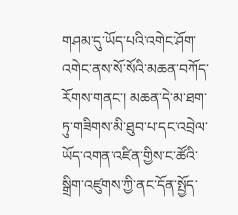གཤམ་དུ་ཡོད་པའི་འགེང་ཤོག་འགེང་ནས་སོ་སོའི་མཆན་བཀོད་རོགས་གནང་། མཆན་དེ་མ་ཐག་ཏུ་གཟིགས་མི་ཐུབ་པ་དང་འབྲེལ་ཡོད་འགན་འཛིན་གྱིས་ང་ཚོའི་སྒྲིག་འཛུགས་ཀྱི་ནང་དོན་སྤྱོད་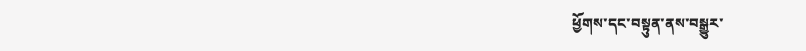ཕྱོགས་དང་བསྟུན་ནས་བསྒྱུར་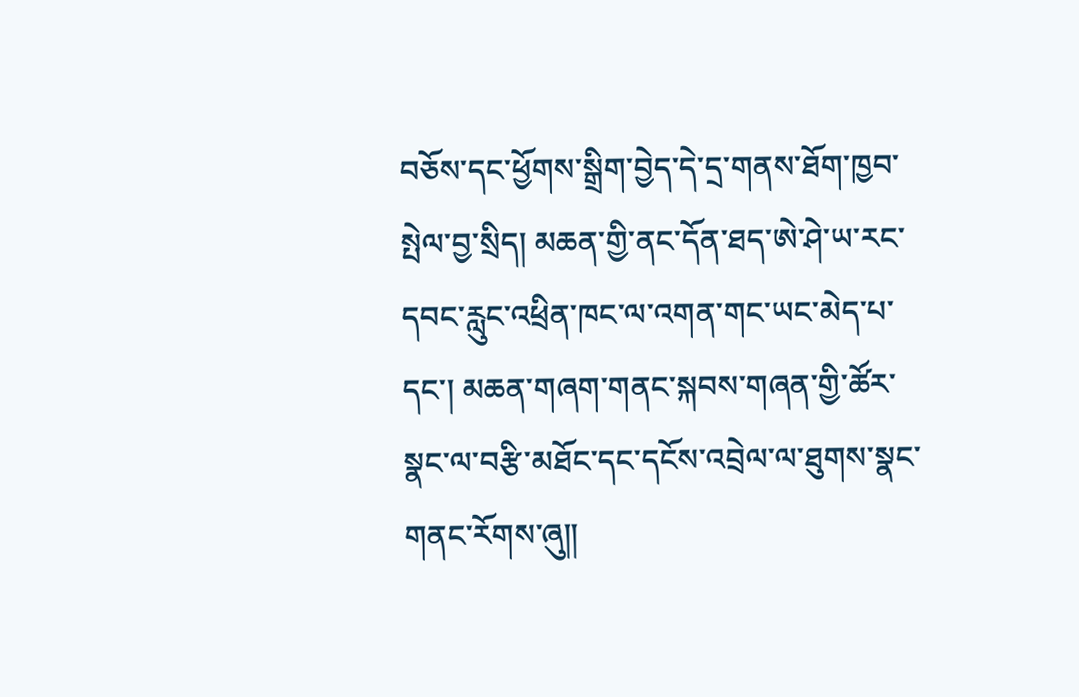བཅོས་དང་ཕྱོགས་སྒྲིག་བྱེད་དེ་དྲ་གནས་ཐོག་ཁྱབ་སྤེལ་བྱ་སྲིད། མཆན་གྱི་ནང་དོན་ཐད་ཨེ་ཤེ་ཡ་རང་དབང་རླུང་འཕྲིན་ཁང་ལ་འགན་གང་ཡང་མེད་པ་དང་། མཆན་གཞག་གནང་སྐབས་གཞན་གྱི་ཚོར་སྣང་ལ་བརྩི་མཐོང་དང་དངོས་འབྲེལ་ལ་ཐུགས་སྣང་གནང་རོགས་ཞུ༎